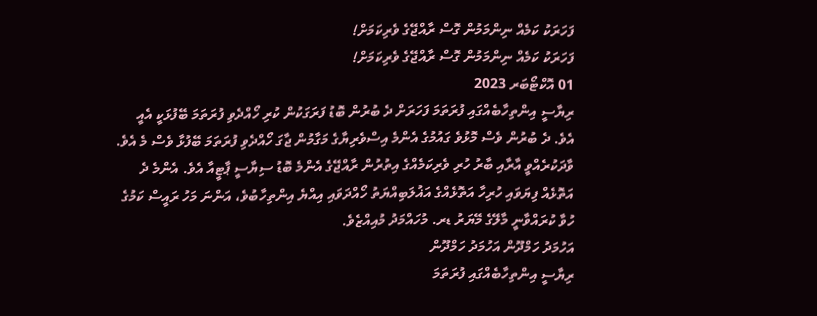ފަހަރަކު ކަމެއް ނިންމަމުން ގޮސް ރާއްޖޭގެ ވެރިކަމަށް!
ފަހަރަކު ކަމެއް ނިންމަމުން ގޮސް ރާއްޖޭގެ ވެރިކަމަށް!
01 އޮކްޓޯބަރ 2023
ރިޔާސީ އިންތިހާބެއްގައި ފުރަތަމަ ފަހަރަށް ދެ ބުރުން ބޮޑު ފަރަގަކުން ކުރި ހޯއްދެވި ފުރަތަމަ ބޭފުޅަކީ އެއީ އެވެ. ދެ ބުރުން ވެސް މޮޅުވެ ގައުމުގެ އެންމެ އިސްވެރިޔާގެ މަގާމުން ޖާގަ ހޯއްދެވި ފުރަތަމަ ބޭފުޅާ ވެސް މެ އެވެ. ވާދަކުރެއްވީ އާރާއި ބާރު ހުރި ވެރިކަމެއްގެ އިތުރުން ރާއްޖޭގެ އެންމެ ބޮޑު ސިޔާސީ ޕާޓީއާ އެވެ. އެންމެ ދެ އަތޮޅެއް ފިޔަވައި ހުރިހާ އަތޮޅެއްގެ އަޣުލަބިއްޔަތު ހޯއްދަވައި އިއްޔެ އިންތިހާބުވެ، އަންނަ މަހު ރައީސް ކަމުގެ ހުވާ ކުރައްވާނީ މާލޭގެ މޭޔަރު ޑރ. މުހައްމަދު މުއިއްޒެވެ.
އަހުމަދު ހަމްދޫން އަހުމަދު ހަމްދޫން
ރިޔާސީ އިންތިހާބެއްގައި ފުރަތަމަ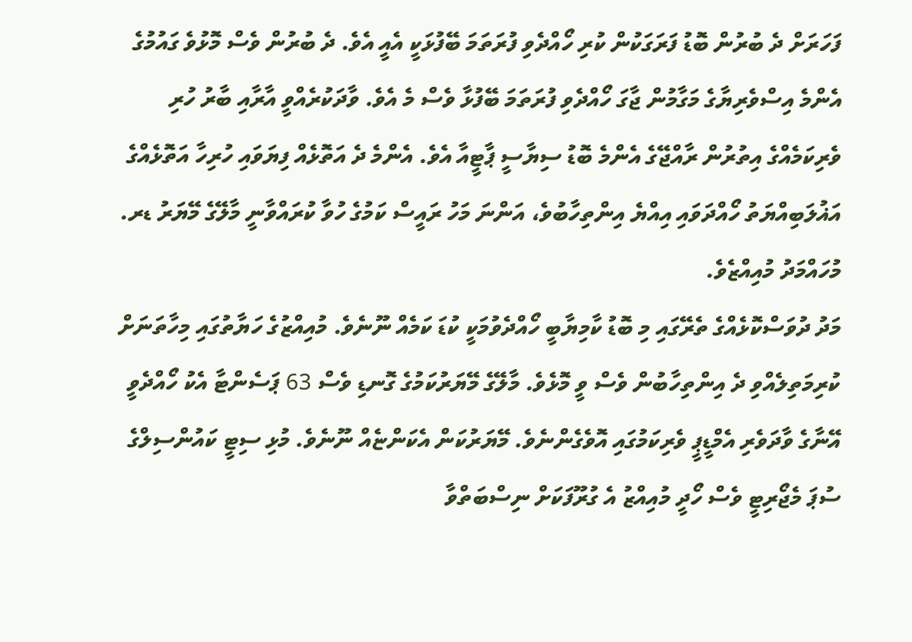ފަހަރަށް ދެ ބުރުން ބޮޑު ފަރަގަކުން ކުރި ހޯއްދެވި ފުރަތަމަ ބޭފުޅަކީ އެއީ އެވެ. ދެ ބުރުން ވެސް މޮޅުވެ ގައުމުގެ އެންމެ އިސްވެރިޔާގެ މަގާމުން ޖާގަ ހޯއްދެވި ފުރަތަމަ ބޭފުޅާ ވެސް މެ އެވެ. ވާދަކުރެއްވީ އާރާއި ބާރު ހުރި ވެރިކަމެއްގެ އިތުރުން ރާއްޖޭގެ އެންމެ ބޮޑު ސިޔާސީ ޕާޓީއާ އެވެ. އެންމެ ދެ އަތޮޅެއް ފިޔަވައި ހުރިހާ އަތޮޅެއްގެ އަޣުލަބިއްޔަތު ހޯއްދަވައި އިއްޔެ އިންތިހާބުވެ، އަންނަ މަހު ރައީސް ކަމުގެ ހުވާ ކުރައްވާނީ މާލޭގެ މޭޔަރު ޑރ. މުހައްމަދު މުއިއްޒެވެ.
މަދު ދުވަސްކޮޅެއްގެ ތެރޭގައި މި ބޮޑު ކާމިޔާބީ ހޯއްދެވުމަކީ ކުޑަ ކަމެއް ނޫނެވެ. މުއިއްޒުގެ ހަޔާތުގައި މިހާތަނަށް ކުރިމަތިލެއްވި ދެ އިންތިހާބުން ވެސް ވީ މޮޅެވެ. މާލޭގެ މޭޔަރުކަމުގެ ގޮނޑި ވެސް 63 ޕަސެންޓާ އެކު ހޯއްދެވީ އޭނާގެ ވާދަވެރި އެމްޑީޕީ ވެރިކަމުގައި އޮވެގެންނެވެ. މޭޔަރުކަން އެކަންޏެއް ނޫނެވެ. މުޅި ސިޓީ ކައުންސިލްގެ ސުޕަ މެޖޯރިޓީ ވެސް ހޯދީ މުއިއްޒު އެ ގުރޫފަކަށް ނިސްބަތްވާ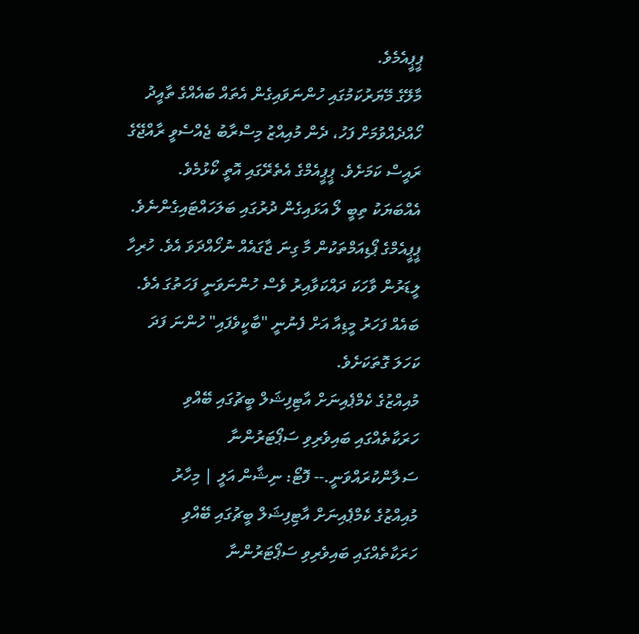ޕީޕީއެމެވެ.
މާލޭގެ މޭޔަރުކަމުގައި ހުންނަވައިގެން އެތައް ބައެއްގެ ތާއީދު ހޯއްދެއްވުމަށް ފަހު، ދެން މުއިއްޒު މިސްރާބު ޖެއްސެވީ ރާއްޖޭގެ ރައީސް ކަމަށެވެ. ޕީޕީއެމްގެ އެތެރޭގައި އޮތީ ކޯޅުމެވެ. އެއްބަޔަކު ތިބީ ލޯ އަޅައިގެން ދުރުގައި ބަލަހައްޓައިގެންނެވެ. ޕީޕީއެމްގެ ޕޯޑިއަމްތަކުން މާ ގިނަ ޖާގައެއް ނުހޯއްދަވަ އެވެ. ހުރިހާ ލީޑަރުން ވާހަކަ ދައްކަވާއިރު ވެސް ހުންނަވަނީ ފަހަތުގަ އެވެ. ބައެއް ފަހަރު މީޑިއާ އަށް ފެނުނީ "ބާކީވެފައި" ހުންނަ ފަދަ ކަހަލަ ގޮތަކަށެވެ.
މުއިއްޒުގެ ކެމްޕެއިނަށް އާޓިފިޝަލް ބީޗުގައި ބޭއްވި ހަރަކާތެއްގައި ބައިވެރިވި ސަޕޯޓަރުންނާ ސަލާންކުރައްވަނީ.-- ފޮޓޯ: ނިޝާން އަލީ | މިހާރު
މުއިއްޒުގެ ކެމްޕެއިނަށް އާޓިފިޝަލް ބީޗުގައި ބޭއްވި ހަރަކާތެއްގައި ބައިވެރިވި ސަޕޯޓަރުންނާ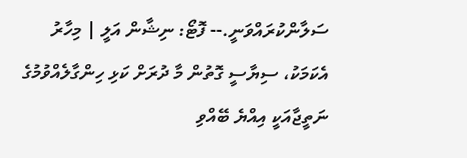ސަލާންކުރައްވަނީ.-- ފޮޓޯ: ނިޝާން އަލީ | މިހާރު
އެކަމަކު، ސިޔާސީ ގޮތުން މާ ދުރަށް ކަޅި ހިންގާލެއްވުމުގެ ނަތީޖާއަކީ އިއްޔެ ބޭއްވި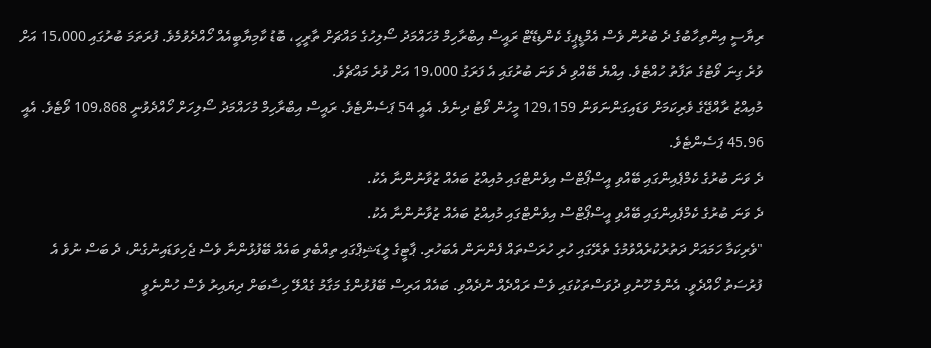ރިޔާސީ އިންތިހާބުގެ ދެ ބުރުން ވެސް އެމްޑީޕީގެ ކެންޑިޑޭޓް ރައީސް އިބްރާހިމް މުހައްމަދު ސޯލިހުގެ މައްޗަށް ތާރީހީ، ބޮޑު ކާމިޔާބީއެއް ހޯއްދެވުމެވެ. ފުރަތަމަ ބުރުގައި 15،000 އަށް ވުރެ ގިނަ ވޯޓުގެ ތަފާތު ހުއްޓެވެ. އިއްޔެ ބޭއްވި ދެ ވަނަ ބުރުގައި އެ ފަރަގު 19،000 އަށް ވުރެ މައްޗެވެ.
މުއިއްޒު ރާއްޖޭގެ ވެރިކަމަށް ވަޑައިގަންނަވަން 129،159 މީހުން ވޯޓު ދިނެވެ. އެއީ 54 ޕަސެންޓެވެ. ރައީސް އިބްރާހިމް މުހައްމަދު ސޯލިހަށް ހޯއްދެވުނީ 109،868 ވޯޓެވެ. އެއީ 45.96 ޕަސެންޓެވެ.
ދެ ވަނަ ބުރުގެ ކެމްޕެއިންގައި ބޭއްވި އީސްޕޯޓްސް އިވެންޓްގައި މުއިއްޒު ބައެއް ޒުވާނުންނާ އެކު.
ދެ ވަނަ ބުރުގެ ކެމްޕެއިންގައި ބޭއްވި އީސްޕޯޓްސް އިވެންޓްގައި މުއިއްޒު ބައެއް ޒުވާނުންނާ އެކު.
"ވެރިކަމާ ހަމައަށް ދަތުރުކުރެއްވުމުގެ ތެރޭގައި ހުރި ހުރަސްތައް ފެންނަން އެބަހުރި. ޕާޓީގެ ލީޑަޝިޕްގައި ތިއްބެވި ބައެއް ބޭފުޅުންނާ ވެސް ޖެހިވަޑައިނުގެން، ދެ ބަސް ނުވެ އެ ފުރުސަތު ހޯއްދެވީ. އެންމެ ހޫނުވި ދުވަސްތަކުގައި ވެސް ރައްދެއް ނުދެއްވި. ބައެއް އަރިސް ބޭފުޅުންގެ މަގާމު ގެއްލޭ ހިސާބަށް ދިޔައިރު ވެސް ހުންނެވީ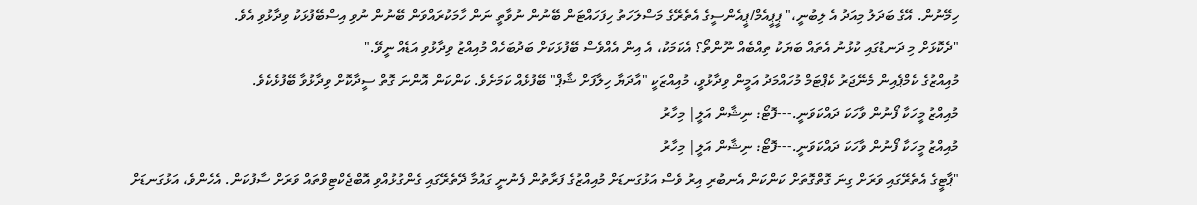ހިމޭނުން. އޭގެ ބަދަލު މިއަދު އެ ލިބުނީ،" ޕީޕީއެމް/ޕީއެންސީގެ އެތެރޭގެ މަސްލަހަތު ހިފަހައްޓަން ބޭނުން ނުވާތީ ނަން ހާމަކުރައްވަން ބޭނުން ނުވި އިސްބޭފުޅަކު ވިދާޅުވި އެވެ.
"ދެކޮޅަށް މި ދަނޑުގައި ކުޅުނު އެތައް ބަޔަކު ތިއްބެއް ނޫންތޯ؟ އެކަމަކު، އެ އިން އެއްވެސް ބޭފުޅަކަށް ބަދުބަހެއް މުއިއްޒު ވިދާޅުވި އަޑެއް ނީވޭ."
މުއިއްޒުގެ ކެމްޕެއިން މެނޭޖަރު ކެޕްޓަމް މުހައްމަދު އަމީން ވިދާޅުވީ، މުއިއްޒަކީ "އާދަޔާ ހިލާފަށް ޝާޕް" ބޭފުޅެއް ކަމަށެވެ. ކަންކަން އޮންނަ ގޮތް ސީދާކޮށް ވިދާޅުވާ ބޭފުޅެކެވެ.
މުއިއްޒު މީހަކާ ފޯނުން ވާހަކަ ދައްކަވަނީ.---ފޮޓޯ: ނިޝާން އަލީ| މިހާރު
މުއިއްޒު މީހަކާ ފޯނުން ވާހަކަ ދައްކަވަނީ.---ފޮޓޯ: ނިޝާން އަލީ| މިހާރު
"ޕާޓީގެ އެތެރޭގައި ވަރަށް ގިނަ ގޮތްގޮތަށް ކަންކަން އެނބުރި އިރު ވެސް އަޅުގަނޑަށް މުއިއްޒުގެ ފަރާތުން ފެނުނީ ގައުމާ ދޭތެރޭގައި ގެންގުޅުއްވި އޮބްޖެކްޓިވްތައް ވަރަށް ސާފުކަން. އެހެންވެ، އަޅުގަނޑަށް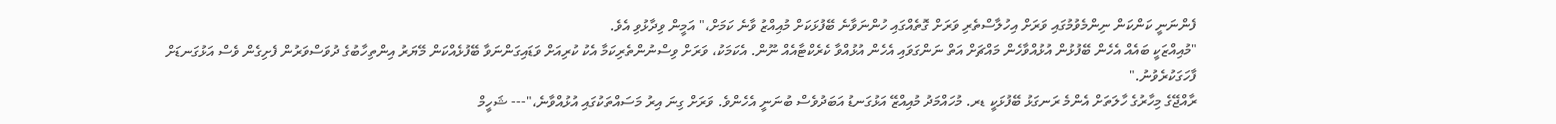ފެންނަނީ ކަންކަން ނިންމެވުމުގައި ވަރަށް އިހުލާސްތެރި ވަރަށް ގޮތެއްގައި ހުންނަވާނެ ބޭފުޅަކަށް މުއިއްޒު ވާނެ ކަމަށް،" އަމީން ވިދާޅުވި އެވެ.
"މުއިއްޒަކީ ބައެއް އެހެން ބޭފުޅުން އުޅުއްވާހެން މައްޗަށް އަތް ނަންގަވައި އެހެން އުޅުއްވާ ކެރެކްޓާއެއް ނޫން. އެކަމަކު، ވަރަށް ވިސްނުންތެރިކަމާ އެކު ކުރިއަށް ވަޑައިގަންނަވާ ބޭފުޅެއްކަން މޭޔަރު އިންތިހާބުގެ ދުވަސްވަރުން ފެށިގެން ވެސް އަޅުގަނޑަށް ފާހަގަކުރެވުނު."
ރާއްޖޭގެ މިހާރުގެ ހާލަތަށް އެންމެ ރަނގަޅު ބޭފުޅަކީ ޑރ. މުހައްމަދު މުއިއްޒޭ އަޅުގަނޑު އަބަދުވެސް ބުނަނީ އެހެންވެ. ވަރަށް ގިނަ އިރު މަސައްތަކުގައި އުޅުއްވާނެ،"--- ޝަހީމް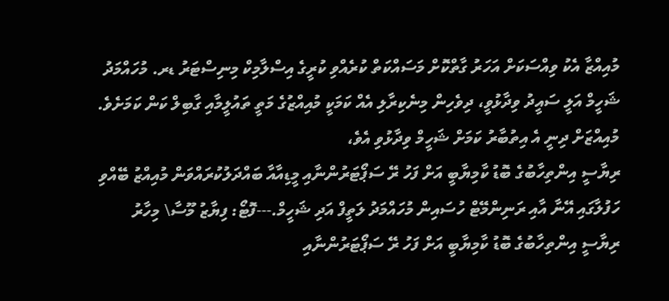މުއިއްޒާ އެކު ވިއްސަކަށް އަހަރު ގާތްކޮށް މަސައްކަތް ކުރެއްވި ކުރީގެ އިސްލާމިކް މިނިސްޓަރު ޑރ. މުހައްމަދު ޝަހީމް އަލީ ސައީދު ވިދާޅުވީ، ދިވެހިން މިނެކިރާލި އެއް ކަމަކީ މުއިއްޒުގެ މަތީ ތައުލީމާއި ގާބިލް ކަން ކަމަށެވެ. މުއިއްޒަށް ދިނީ އެ އިތުބާރު ކަމަށް ޝަހީމް ވިދާޅުވި އެވެ،
ރިޔާސީ އިންތިހާބުގެ ބޮޑު ކާމިޔާބީ އަށް ފަހު ރޭ ސަޕޯޓަރުންނާއި މީޑިއާއާ ބައްދަލުކުރައްވަން މުއިއްޒު ބޭއްވި ހަފުލާގައި އޭނާ އާއި ރަނިންމޭޓް ހުސައިން މުހައްމަދު ލަތީފް އަދި ޝަހީމް.---ފޮޓޯ: ފިޔާޒު މޫސާ\ މިހާރު
ރިޔާސީ އިންތިހާބުގެ ބޮޑު ކާމިޔާބީ އަށް ފަހު ރޭ ސަޕޯޓަރުންނާއި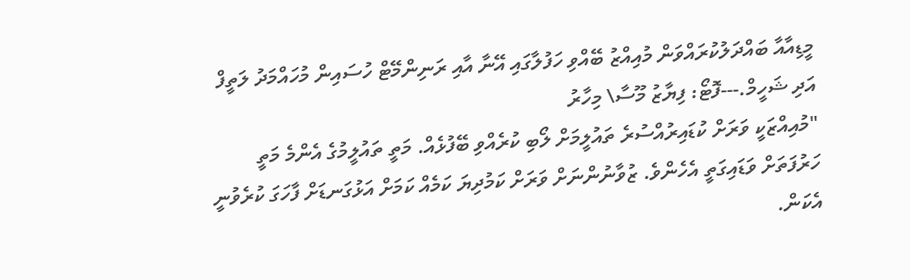މީޑިއާއާ ބައްދަލުކުރައްވަން މުއިއްޒު ބޭއްވި ހަފުލާގައި އޭނާ އާއި ރަނިންމޭޓް ހުސައިން މުހައްމަދު ލަތީފް އަދި ޝަހީމް.---ފޮޓޯ: ފިޔާޒު މޫސާ\ މިހާރު
"މުއިއްޒަކީ ވަރަށް ކުޑައިރުއްސުރެ ތައުލީމަށް ލޯބި ކުރެއްވި ބޭފުޅެއް. މަތީ ތައުލީމުގެ އެންމެ މަތީ ހަރުފަތަށް ވަޑައިގަތީ އެހެންވެ. ޒުވާނުންނަށް ވަރަށް ކަމުދިޔަ ކަމެއް ކަމަށް އަޅުގަނޑަށް ފާހަގަ ކުރެވުނީ އެކަން.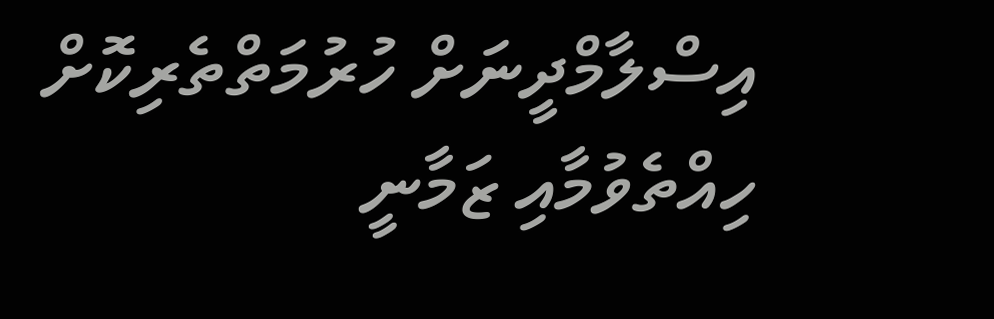އިސްލާމްދީނަށް ހުރުމަތްތެރިކޮށް ހިއްތެވުމާއި ޒަމާނީ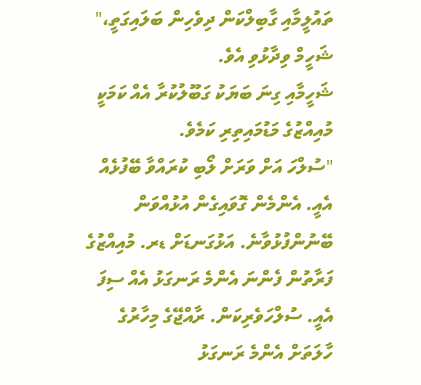ތައުލީމާއި ގާބިލްކަން ދިވެހިން ބަލައިގަތީ،" ޝަހީމް ވިދާޅުވި އެވެ.
ޝަހީމާއި ގިނަ ބަޔަކު ގަބޫލުކުރާ އެއް ކަމަކީ މުއިއްޒުގެ މަޑުމައިތިރި ކަމެވެ.
"ސުލްހަ އަށް ވަރަށް ލޯބި ކުރައްވާ ބޭފުޅެއް އެއީ. އެންމެން ގޮވައިގެން އުޅުއްވަން ބޭނުންފުޅުވާނެ. އަޅުގަނޑަށް ޑރ. މުއިއްޒުގެ ފަރާތުން ފެންނަ އެންމެ ރަނގަޅު އެއް ސިފަ އެއީ. ސުލްހަވެރިކަން. ރާއްޖޭގެ މިހާރުގެ ހާލަތަށް އެންމެ ރަނގަޅު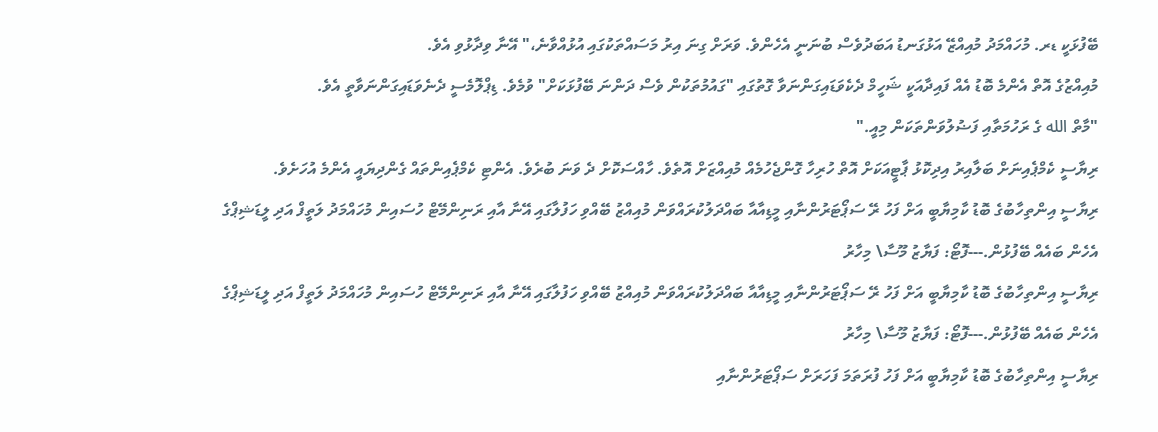ބޭފުޅަކީ ޑރ. މުހައްމަދު މުއިއްޒޭ އަޅުގަނޑު އަބަދުވެސް ބުނަނީ އެހެންވެ. ވަރަށް ގިނަ އިރު މަސައްތަކުގައި އުޅުއްވާނެ،" އޭނާ ވިދާޅުވި އެވެ.
މުއިއްޒުގެ އޮތް އެންމެ ބޮޑު އެއް ފައިދާއަކީ ޝަހީމް ދެކެވަޑައިގަންނަވާ ގޮތުގައި "ގައުމުތަކުން ވެސް ދަންނަ ބޭފުޅަކަށް" ވުމެވެ. ޑިޕްލޮމެސީ ދެނެވަޑައިގަންނަވާތީ އެވެ.
"މާތް الله ގެ ރަހުމަތާއި ފަޟުލުވަންތަކަން މިއީ."
ރިޔާސީ ކެމްޕެއިނަށް ބަލާއިރު އިދިކޮޅު ޕާޓީއަކަށް އޮތް ހުރިހާ ގޮންޖެހުމެއް މުއިއްޒަށް އޮތެވެ. ހާއްސަކޮށް ދެ ވަނަ ބުރެވެ. އެންޓި ކެމްޕެއިންތައް ގެންދިޔައީ އެންމެ އުހަށެވެ.
ރިޔާސީ އިންތިހާބުގެ ބޮޑު ކާމިޔާބީ އަށް ފަހު ރޭ ސަޕޯޓަރުންނާއި މީޑިއާއާ ބައްދަލުކުރައްވަން މުއިއްޒު ބޭއްވި ހަފުލާގައި އޭނާ އާއި ރަނިންމޭޓް ހުސައިން މުހައްމަދު ލަތީފް އަދި ލީޑަޝިޕްގެ އެހެން ބައެއް ބޭފުޅުން.---ފޮޓޯ: ފަޔާޒު މޫސާ\ މިހާރު
ރިޔާސީ އިންތިހާބުގެ ބޮޑު ކާމިޔާބީ އަށް ފަހު ރޭ ސަޕޯޓަރުންނާއި މީޑިއާއާ ބައްދަލުކުރައްވަން މުއިއްޒު ބޭއްވި ހަފުލާގައި އޭނާ އާއި ރަނިންމޭޓް ހުސައިން މުހައްމަދު ލަތީފް އަދި ލީޑަޝިޕްގެ އެހެން ބައެއް ބޭފުޅުން.---ފޮޓޯ: ފަޔާޒު މޫސާ\ މިހާރު
ރިޔާސީ އިންތިހާބުގެ ބޮޑު ކާމިޔާބީ އަށް ފަހު ފުރަތަމަ ފަހަރަށް ސަޕޯޓަރުންނާއި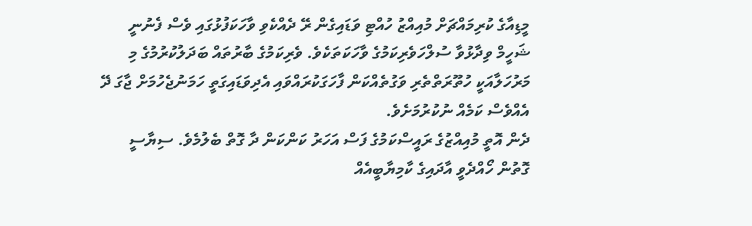މީޑިއާގެ ކުރިމައްޗަށް މުއިއްޒު ހުއްޓި ވަޑައިގެން ރޭ ދެއްކެވި ވާހަކަފުޅުގައި ވެސް ފެނުނީ ޝަހީމް ވިދާޅުވާ ސުލްހަވެރިކަމުގެ ވާހަކަތަކެވެ. ވެރިކަމުގެ ބާރުތައް ބަދަލުކުރުމުގެ މި މަރުހަލާއަކީ ހުތޫރަތްތެރި ވަގުތެއްކަން ފާހަގަކުރައްވައި އެދިވަޑައިގަތީ ހަމަނުޖެހުމަށް ޖާގަ ދޭ އެއްވެސް ކަމެއް ނުކުރުމަށެވެ.
ދެން އޮތީ މުއިއްޒުގެ ރައީސްކަމުގެ ފަސް އަހަރު ކަންކަން ދާ ގޮތް ބެލުމެވެ. ސިޔާސީ ގޮތުން ހޯއްދެވީ އާދައިގެ ކާމިޔާބީއެއް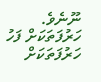ނޫނެވެ. ހަރުފަތަކަށް ފަހު ހަރުފަތަކަށް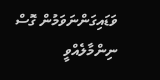ވަޑައިގަންނަވަމުން ގޮސް ނިންމާލެއްވީ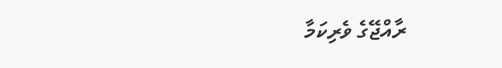ރާއްޖޭގެ ވެރިކަމާ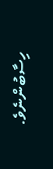ހިސާބުންނެވެ.